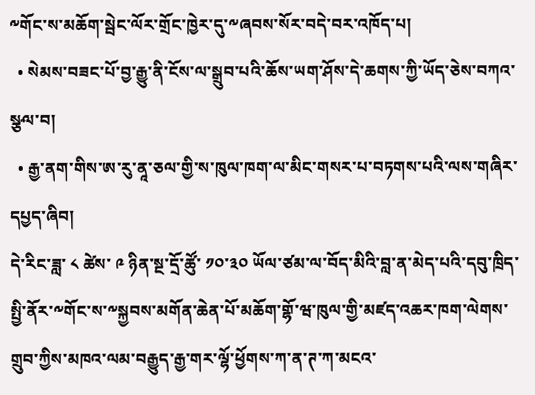༸གོང་ས་མཆོག་སྦེང་ལོར་གྲོང་ཁྱེར་དུ་༸ཞབས་སོར་བདེ་བར་འཁོད་པ།
  • སེམས་བཟང་པོ་བྱ་རྒྱུ་ནི་ངོས་ལ་སྒྲུབ་པའི་ཆོས་ཡག་ཤོས་དེ་ཆགས་ཀྱི་ཡོད་ཅེས་བཀའ་སྩལ་བ།
  • རྒྱ་ནག་གིས་ཨ་རུ་ནཱ་ཅལ་གྱི་ས་ཁུལ་ཁག་ལ་མིང་གསར་པ་བཏགས་པའི་ལས་གཞིར་དཔྱད་ཞིབ།
དེ་རིང་ཟླ་ ༨ ཚེས་ ༩ ཉིན་སྔ་དྲོ་ཚོུ་ ༡༠་༣༠ ཡོལ་ཙམ་ལ་བོད་མིའི་བླ་ན་མེད་པའི་དབུ་ཁྲིད་སྤྱི་ནོར་༸གོང་ས་༸སྐྱབས་མགོན་ཆེན་པོ་མཆོག་གྷོ་ཝ་ཁུལ་གྱི་མཛད་འཆར་ཁག་ལེགས་གྲུབ་ཀྱིས་མཁའ་ལམ་བརྒྱུད་རྒྱ་གར་ལྷོ་ཕྱོགས་ཀ་ན་ཊ་ཀ་མངའ་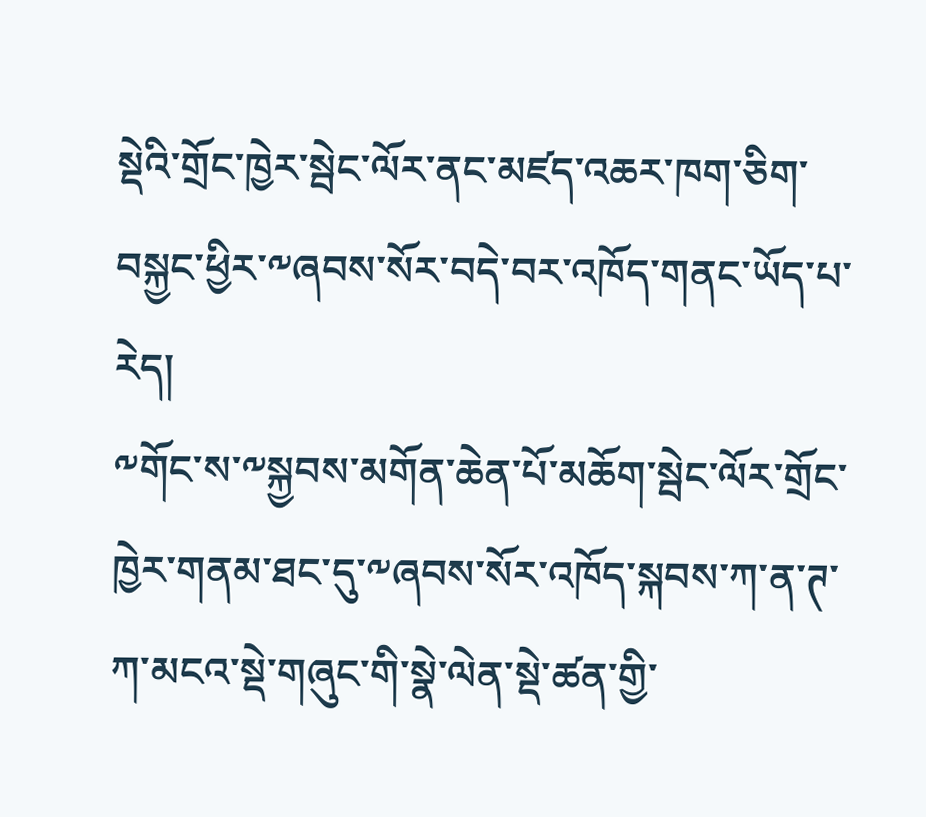སྡེའི་གྲོང་ཁྱེར་སྦེང་ལོར་ནང་མཛད་འཆར་ཁག་ཅིག་བསྐྱང་ཕྱིར་༸ཞབས་སོར་བདེ་བར་འཁོད་གནང་ཡོད་པ་རེད།
༸གོང་ས་༸སྐྱབས་མགོན་ཆེན་པོ་མཆོག་སྦེང་ལོར་གྲོང་ཁྱེར་གནམ་ཐང་དུ་༸ཞབས་སོར་འཁོད་སྐབས་ཀ་ན་ཊ་ཀ་མངའ་སྡེ་གཞུང་གི་སྣེ་ལེན་སྡེ་ཚན་གྱི་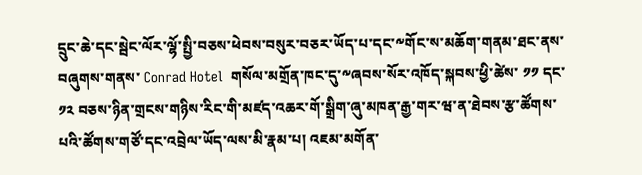དྲུང་ཆེ་དང་སྦེང་ལོར་ལྷོ་སྤྱི་བཅས་ཕེབས་བསུར་བཅར་ཡོད་པ་དང་༸གོང་ས་མཆོག་གནམ་ཐང་ནས་བཞུགས་གནས་ Conrad Hotel  གསོལ་མགྲོན་ཁང་དུ་༸ཞབས་སོར་འཁོད་སྐབས་ཕྱི་ཚེས་ ༡༡ དང་ ༡༢ བཅས་ཉིན་གྲངས་གཉིས་རིང་གི་མཛད་འཆར་གོ་སྒྲིག་ཞུ་མཁན་རྒྱ་གར་ཝ་ན་ཐེབས་རྩ་ཚོགས་པའི་ཚོགས་གཙོ་དང་འབྲེལ་ཡོད་ལས་མི་རྣམ་པ། འཇམ་མགོན་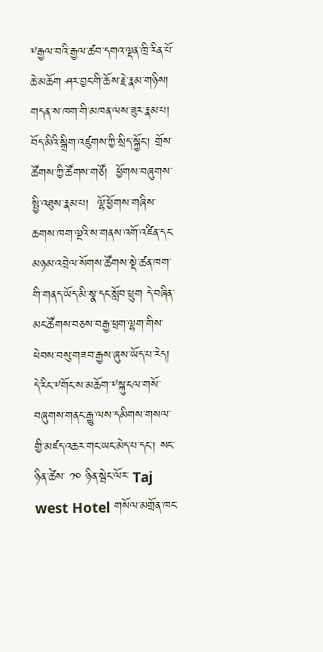༸རྒྱལ་བའི་རྒྱལ་ཚབ་དགའ་ལྡན་ཁྲི་རིན་པོ་ཆེ་མཆོག ཤར་བྱང་གི་ཆོས་རྗེ་རྣམ་གཉིས། གདན་ས་ཁག་གི་མཁན་ལས་ཟུར་རྣམ་པ། བོད་མིའི་སྒྲིག་འཛུགས་ཀྱི་སྲིད་སྐྱོང་། གྲོས་ཚོགས་ཀྱི་ཚོགས་གཙོ།  ཕྱོགས་བཞུགས་སྤྱི་འཐུས་རྣམ་པ།  ལྷོ་ཕྱོགས་གཞིས་ཆགས་ཁག་ལྔའི་ས་གནས་འགོ་འཛིན་དང་མཉམ་འབྲེལ་སོགས་ཚོགས་སྡེ་ཚན་ཁག་གི་གནད་ཡོད་མི་སྣ་དང་སློབ་ཕྲུག དེ་བཞིན་མང་ཚོགས་བཅས་བརྒྱ་ཕྲག་ལྷག་གིས་ཕེབས་བསུ་གཟབ་རྒྱས་ཞུས་ཡོད་པ་རེད།
དེ་རིང་༸གོང་ས་མཆོག་༸སྐུ་ངལ་གསོ་བཞུགས་གནང་རྒྱུ་ལས་དམིགས་གསལ་གྱི་མཛད་འཆར་གང་ཡང་མེད་པ་དང་། སང་ཉིན་ཚེས་ ༡༠ ཉིན་སྦེང་ལོར་ Taj west Hotel གསོལ་མགྲོན་ཁང་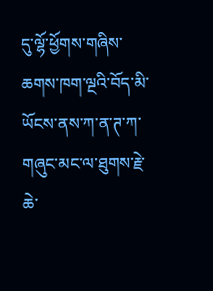དུ་ལྷོ་ཕྱོགས་གཞིས་ཆགས་ཁག་ལྔའི་བོད་མི་ཡོངས་ནས་ཀ་ན་ཊ་ཀ་གཞུང་མང་ལ་ཐུགས་རྗེ་ཆེ་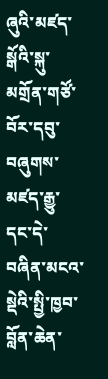ཞུའི་མཛད་སྒོའི་སྐུ་མགྲོན་གཙོ་བོར་དབུ་བཞུགས་མཛད་རྒྱུ་དང་དེ་བཞིན་མངའ་སྡེའི་སྤྱི་ཁྱབ་བློན་ཆེན་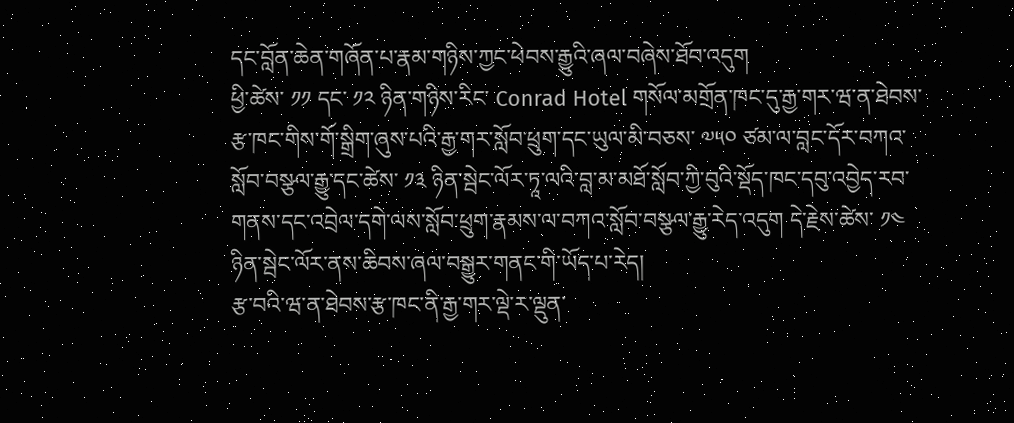དང་བློན་ཆེན་གཞོན་པ་རྣམ་གཉིས་ཀྱང་ཕེབས་རྒྱུའི་ཞལ་བཞེས་ཐོབ་འདུག
ཕྱི་ཚེས་ ༡༡ དང་ ༡༢ ཉིན་གཉིས་རིང་ Conrad Hotel གསོལ་མགྲོན་ཁང་དུ་རྒྱ་གར་ཝ་ན་ཐེབས་རྩ་ཁང་གིས་གོ་སྒྲིག་ཞུས་པའི་རྒྱ་གར་སློབ་ཕྲུག་དང་ཡུལ་མི་བཅས་ ༧༥༠ ཙམ་ལ་བླང་དོར་བཀའ་སློབ་བསྩལ་རྒྱུ་དང་ཚེས་ ༡༣ ཉིན་སྦེང་ལོར་ཏཱ་ལའི་བླ་མ་མཐོ་སློབ་ཀྱི་བུའི་སྡོད་ཁང་དབུ་འབྱེད་རབ་གནས་དང་འབྲེལ་དགེ་ལས་སློབ་ཕྲུག་རྣམས་ལ་བཀའ་སློབ་བསྩལ་རྒྱུ་རེད་འདུག དེ་རྗེས་ཚེས་ ༡༤ ཉིན་སྦེང་ལོར་ནས་ཆིབས་ཞལ་བསྒྱུར་གནང་གི་ཡོད་པ་རེད།
རྩ་བའི་ཝ་ན་ཐེབས་རྩ་ཁང་ནི་རྒྱ་གར་ལྡེ་ར་ལྡུན་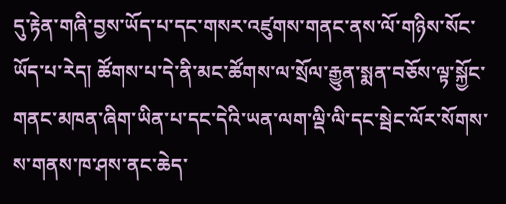དུ་རྟེན་གཞི་བྱས་ཡོད་པ་དང་གསར་འཛུགས་གནང་ནས་ལོ་གཉིས་སོང་ཡོད་པ་རེད། ཚོགས་པ་དེ་ནི་མང་ཚོགས་ལ་སྲོལ་རྒྱུན་སྨན་བཅོས་ལྟ་སྐྱོང་གནང་མཁན་ཞིག་ཡིན་པ་དང་དེའི་ཡན་ལག་ལྡི་ལི་དང་སྦེང་ལོར་སོགས་ས་གནས་ཁ་ཤས་ནང་ཆེད་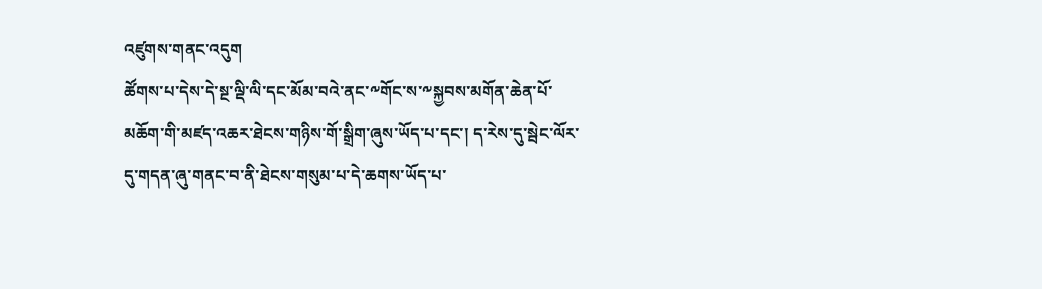འཛུགས་གནང་འདུག
ཚོགས་པ་དེས་དེ་སྔ་ལྡི་ལི་དང་མོམ་བའེ་ནང་༸གོང་ས་༸སྐྱབས་མགོན་ཆེན་པོ་མཆོག་གི་མཛད་འཆར་ཐེངས་གཉིས་གོ་སྒྲིག་ཞུས་ཡོད་པ་དང་། ད་རེས་དུ་སྦེང་ལོར་དུ་གདན་ཞུ་གནང་བ་ནི་ཐེངས་གསུམ་པ་དེ་ཆགས་ཡོད་པ་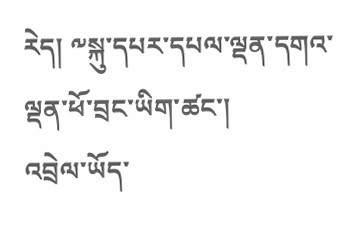རེད། ༸སྐུ་དཔར་དཔལ་ལྡན་དགའ་ལྡན་ཕོ་བྲང་ཡིག་ཚང་།
འབྲེལ་ཡོད་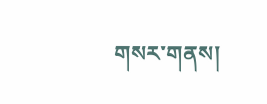གསར་གནས།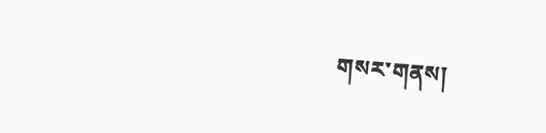གསར་གནས།